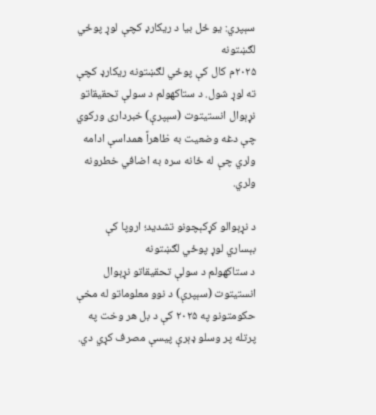سېپري: يو ځل بيا د ريکارډ کچې لوړ پوځي لګښتونه
۲۰۲۵م کال کې پوځي لګښتونه ریکارډ کچې ته لوړ شول. د ستاکهولم د سولې تحقیقاتو نړېوال انستیتوت (سېپرې) خبرداری ورکوي چې دغه وضعیت به ظاهراً همداسې ادامه ولري چې له ځانه سره به اضافي خطرونه ولري.

د نړېوالو کړکېچونو تشديد؛ اروپا کې بېساري لوړ پوځي لګښتونه
د ستاکهولم د سولې تحقیقاتو نړېوال انستیتوت (سېپرې) د نوو معلوماتو له مخې حکومتونو په ۲۰۲۵ کې د بل هر وخت په پرتله پر وسلو ډېرې پیسې مصرف کړي دي.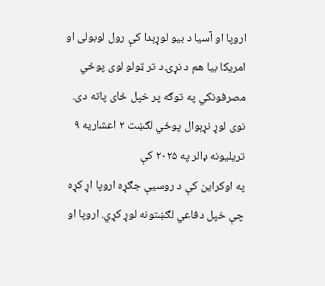اروپا او آسیا د بیو لوړېدا کې رول لوبولی او امریکا بیا هم د نړۍ د تر ټولو لوی پوځي مصرفونکي په توګه پر خپل ځای پاته دی.
نوی لوړ نړېوال پوځي لګښت ۲ اعشاریه ۹ تریلیونه ډالر په ۲۰۲۵ کې
په اوکراین کې د روسیې جګړه اروپا اړ کړه چې خپل دفاعي لګښتونه لوړ کړي. اروپا او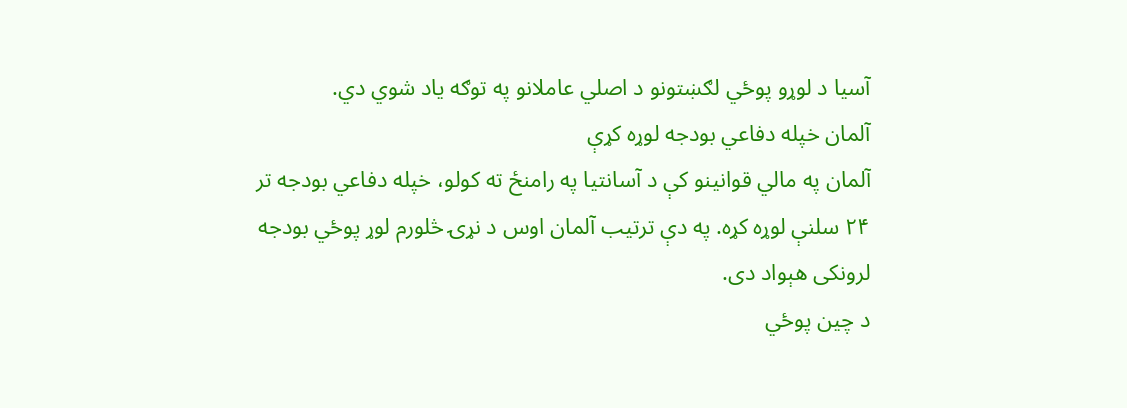آسيا د لوړو پوځي لګښتونو د اصلي عاملانو په توګه ياد شوي دي.
آلمان خپله دفاعي بودجه لوړه کړې
آلمان په مالي قوانینو کې د آسانتیا په رامنځ ته کولو، خپله دفاعي بودجه تر ۲۴ سلنې لوړه کړه. په دې ترتيب آلمان اوس د نړۍ څلورم لوړ پوځي بودجه لرونکی هېواد دی.
د چین پوځي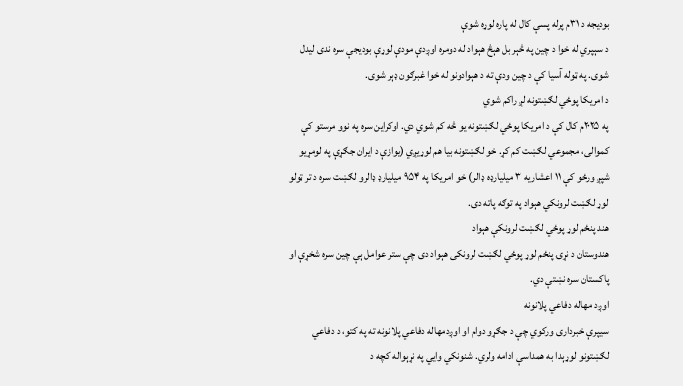بودیجه د ۳۱م پرله پسې کال له پاره لوړه شوې
د سېپري له خوا د چین په څېر بل هېڅ هېواد له دومره اوږدې مودې لوړې بودیجې سره ندی لیدل شوی. په ټوله آسیا کې د چين ودې ته د هېوادونو له خوا غبرګون ډېر شوی.
د امریکا پوځي لګښتونه لږ راکم شوي
په ۲۰۲۵م کال کې د امریکا پوځي لګښتونه يو څه کم شوي دي. اوکراین سره په نوو مرستو کې کموالی، مجموعي لګښت کم کړ. خو لګښتونه بیا هم لوړيږي (یوازې د ایران جګړې په لومړيو شپږ ورځو کې ۱۱ اعشاریه ۳ میلیارډه ډالر) خو امریکا په ۹۵۴ میلیارډ ډالرو لګښت سره د تر ټولو لوړ لګښت لرونکي هېواد په توګه پاته دی.
هند پنځم لوړ پوځي لګښت لرونکې هېواد
هندوستان د نړۍ پنځم لوړ پوځي لګښت لرونکی هېواد دی چې ستر عوامل ېې چین سره شخړې او پاکستان سره نښتې دي.
اوږد مهاله دفاعي پلانونه
سيپرې خبرداری ورکوي چې د جګړو دوام او اوږدمهاله دفاعي پلانونه ته په کتو، د دفاعي لګښتونو لوړېدا به همداسې ادامه ولري. شنونکي وايي په نړېواله کچه د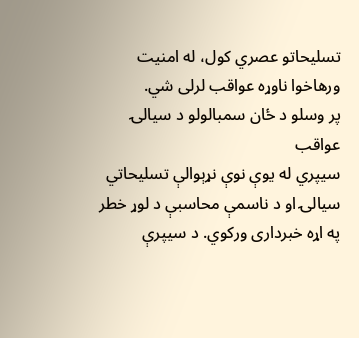تسلیحاتو عصري کول، له امنيت ورهاخوا ناوړه عواقب لرلی شي.
پر وسلو د ځان سمبالولو د سيالۍ عواقب
سيپري له یوې نوې نړېوالې تسلیحاتي سیالۍ او د ناسمې محاسبې د لوړ خطر په اړه خبرداری ورکوي. د سيپرې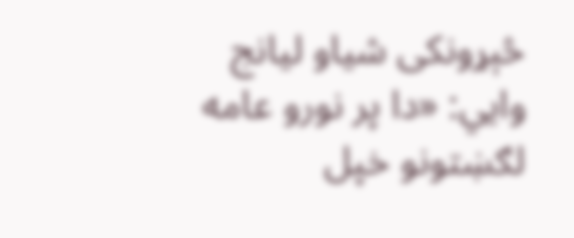څېړونکی شیاو لیانج وايي: «دا پر نورو عامه لګښتونو خپل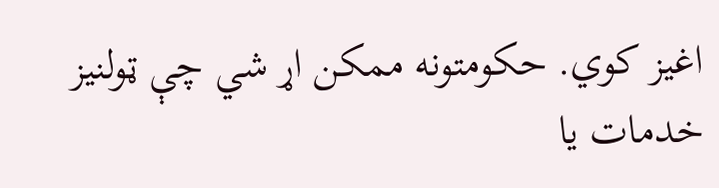اغیز کوي. حکومتونه ممکن اړ شي چې ټولنیز خدمات یا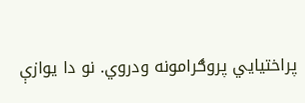پراختیايي پروګرامونه ودروي. نو دا یوازې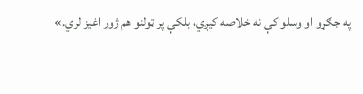په جګړو او وسلو کې نه خلاصه کیږي، بلکې پر ټولنو هم ژور اغیز لري.»